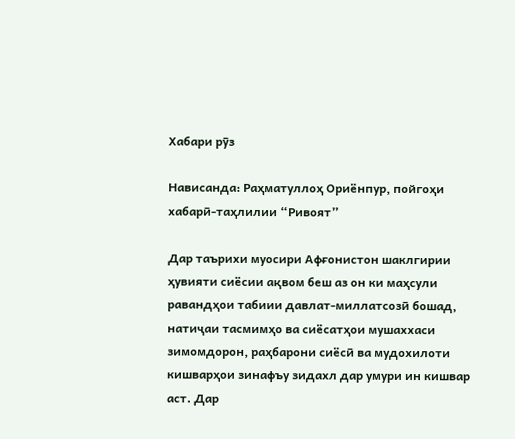Хабари рӯз

Нависанда: Раҳматуллоҳ Ориёнпур, пойгоҳи хабарӣ-таҳлилии “Ривоят”

Дар таърихи муосири Афғонистон шаклгирии ҳувияти сиёсии ақвом беш аз он ки маҳсули равандҳои табиии давлат-миллатсозӣ бошад, натиҷаи тасмимҳо ва сиёсатҳои мушаххаси зимомдорон, раҳбарони сиёсӣ ва мудохилоти кишварҳои зинафъу зидахл дар умури ин кишвар аст. Дар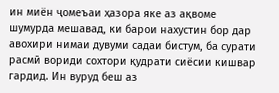ин миён ҷомеъаи ҳазора яке аз ақвоме шумурда мешавад, ки барои нахустин бор дар авохири нимаи дувуми садаи бистум, ба сурати расмӣ вориди сохтори қудрати сиёсии кишвар гардид. Ин вуруд беш аз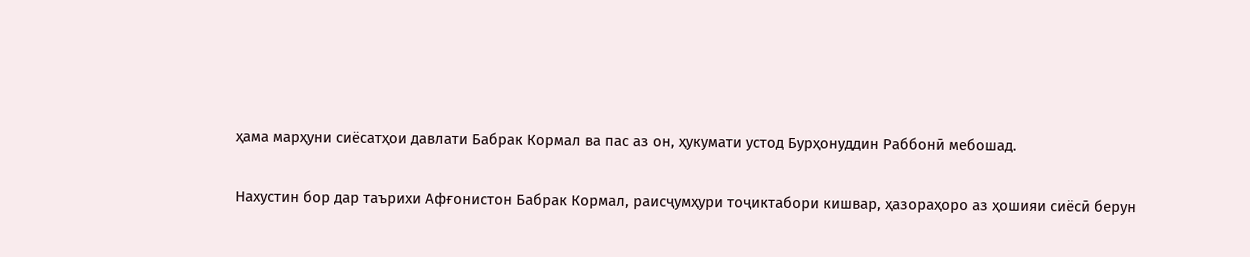ҳама марҳуни сиёсатҳои давлати Бабрак Кормал ва пас аз он, ҳукумати устод Бурҳонуддин Раббонӣ мебошад.

Нахустин бор дар таърихи Афғонистон Бабрак Кормал, раисҷумҳури тоҷиктабори кишвар, ҳазораҳоро аз ҳошияи сиёсӣ берун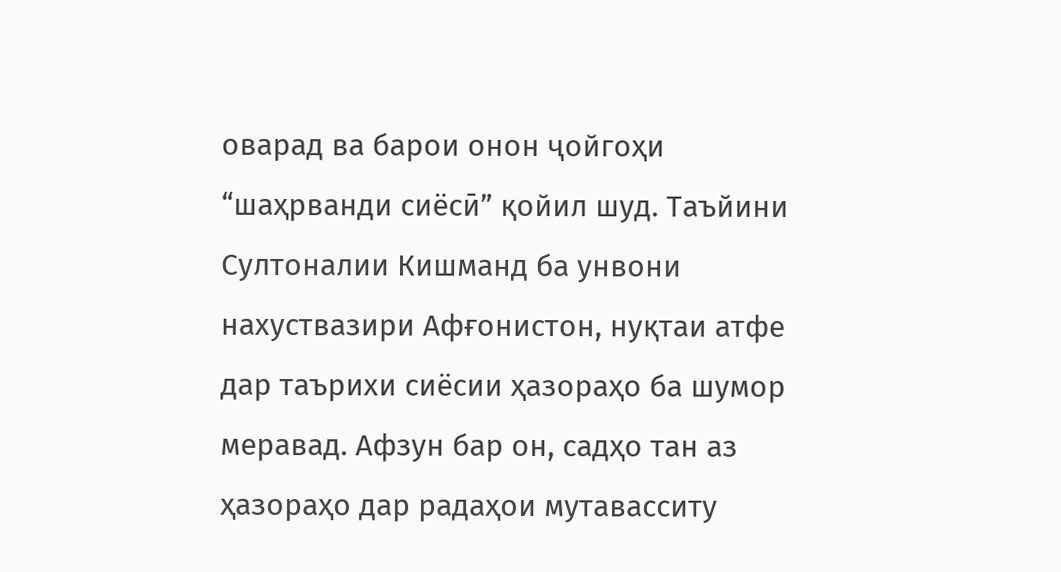оварад ва барои онон ҷойгоҳи “шаҳрванди сиёсӣ” қойил шуд. Таъйини Султоналии Кишманд ба унвони нахуствазири Афғонистон, нуқтаи атфе дар таърихи сиёсии ҳазораҳо ба шумор меравад. Афзун бар он, садҳо тан аз ҳазораҳо дар радаҳои мутавасситу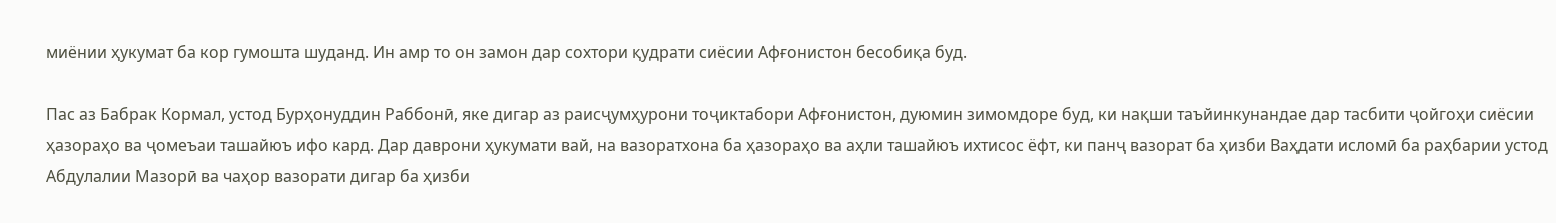миёнии ҳукумат ба кор гумошта шуданд. Ин амр то он замон дар сохтори қудрати сиёсии Афғонистон бесобиқа буд.

Пас аз Бабрак Кормал, устод Бурҳонуддин Раббонӣ, яке дигар аз раисҷумҳурони тоҷиктабори Афғонистон, дуюмин зимомдоре буд, ки нақши таъйинкунандае дар тасбити ҷойгоҳи сиёсии ҳазораҳо ва ҷомеъаи ташайюъ ифо кард. Дар даврони ҳукумати вай, на вазоратхона ба ҳазораҳо ва аҳли ташайюъ ихтисос ёфт, ки панҷ вазорат ба ҳизби Ваҳдати исломӣ ба раҳбарии устод Абдулалии Мазорӣ ва чаҳор вазорати дигар ба ҳизби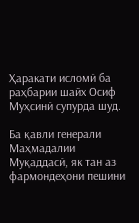Ҳаракати исломӣ ба раҳбарии шайх Осиф Муҳсинӣ супурда шуд.

Ба қавли генерали Маҳмадалии Муқаддасӣ, як тан аз фармондеҳони пешини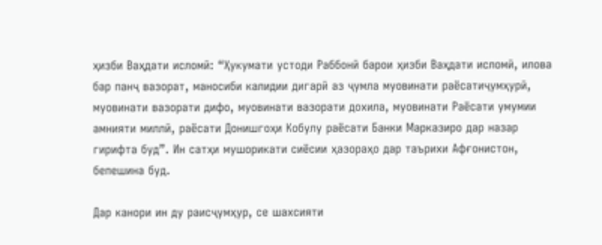ҳизби Ваҳдати исломӣ: “Ҳукумати устоди Раббонӣ барои ҳизби Ваҳдати исломӣ, илова бар панҷ вазорат, маносиби калидии дигарӣ аз ҷумла муовинати раёсатиҷумҳурӣ, муовинати вазорати дифо, муовинати вазорати дохила, муовинати Раёсати умумии амнияти миллӣ, раёсати Донишгоҳи Кобулу раёсати Банки Марказиро дар назар гирифта буд”. Ин сатҳи мушорикати сиёсии ҳазораҳо дар таърихи Афғонистон, бепешина буд.

Дар канори ин ду раисҷумҳур, се шахсияти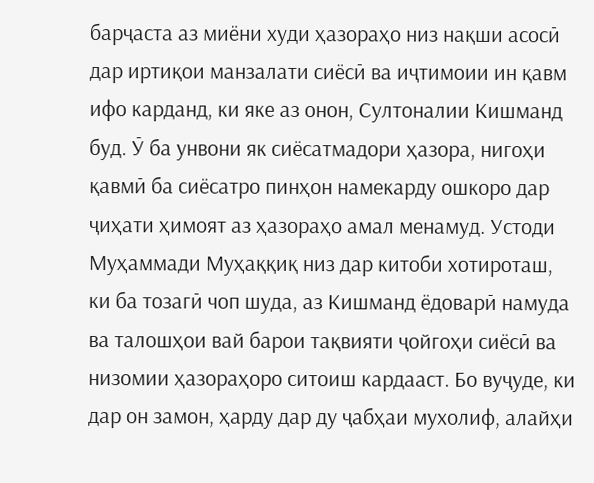барҷаста аз миёни худи ҳазораҳо низ нақши асосӣ дар иртиқои манзалати сиёсӣ ва иҷтимоии ин қавм ифо карданд, ки яке аз онон, Султоналии Кишманд буд. Ӯ ба унвони як сиёсатмадори ҳазора, нигоҳи қавмӣ ба сиёсатро пинҳон намекарду ошкоро дар ҷиҳати ҳимоят аз ҳазораҳо амал менамуд. Устоди Муҳаммади Муҳаққиқ низ дар китоби хотироташ, ки ба тозагӣ чоп шуда, аз Кишманд ёдоварӣ намуда ва талошҳои вай барои тақвияти ҷойгоҳи сиёсӣ ва низомии ҳазораҳоро ситоиш кардааст. Бо вуҷуде, ки дар он замон, ҳарду дар ду ҷабҳаи мухолиф, алайҳи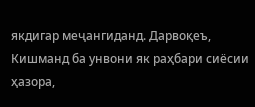якдигар меҷангиданд. Дарвоқеъ, Кишманд ба унвони як раҳбари сиёсии ҳазора,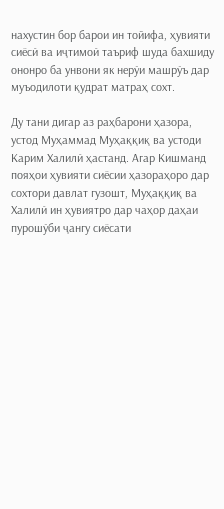нахустин бор барои ин тойифа, ҳувияти сиёсӣ ва иҷтимоӣ таъриф шуда бахшиду ононро ба унвони як нерӯи машрӯъ дар муъодилоти қудрат матраҳ сохт.

Ду тани дигар аз раҳбарони ҳазора, устод Муҳаммад Муҳаққиқ ва устоди Карим Халилӣ ҳастанд. Агар Кишманд пояҳои ҳувияти сиёсии ҳазораҳоро дар сохтори давлат гузошт, Муҳаққиқ ва Халилӣ ин ҳувиятро дар чаҳор даҳаи пурошӯби ҷангу сиёсати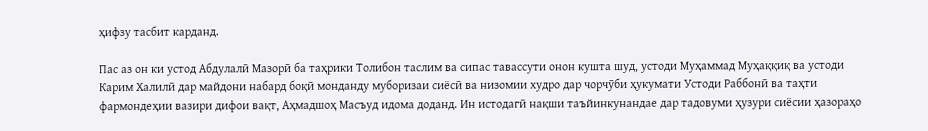ҳифзу тасбит карданд.

Пас аз он ки устод Абдулалӣ Мазорӣ ба таҳрики Толибон таслим ва сипас тавассути онон кушта шуд, устоди Муҳаммад Муҳаққиқ ва устоди Карим Халилӣ дар майдони набард боқӣ монданду муборизаи сиёсӣ ва низомии худро дар чорчӯби ҳукумати Устоди Раббонӣ ва таҳти фармондеҳии вазири дифои вақт, Аҳмадшоҳ Масъуд идома доданд. Ин истодагӣ нақши таъйинкунандае дар тадовуми ҳузури сиёсии ҳазораҳо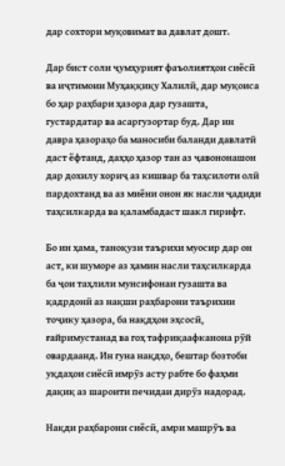дар сохтори муқовимат ва давлат дошт.

Дар бист соли ҷумҳурият фаъолиятҳои сиёсӣ ва иҷтимоии Муҳаққиқу Халилӣ, дар муқоиса бо ҳар раҳбари ҳазора дар гузашта, густардатар ва асаргузортар буд. Дар ин давра ҳазораҳо ба маносиби баланди давлатӣ даст ёфтанд, даҳҳо ҳазор тан аз ҷавононашон дар дохилу хориҷ аз кишвар ба таҳсилоти олӣ пардохтанд ва аз миёни онон як насли ҷадиди таҳсилкарда ва қаламбадаст шакл гирифт.

Бо ин ҳама, таноқузи таърихи муосир дар он аст, ки шуморе аз ҳамин насли таҳсилкарда ба ҷои таҳлили мунсифонаи гузашта ва қадрдонӣ аз нақши раҳбарони таърихии тоҷику ҳазора, ба нақдҳои эҳсосӣ, ғайримустанад ва гоҳ тафриқаафканона рӯй овардаанд. Ин гуна нақдҳо, бештар бозтоби уқдаҳои сиёсӣ имрӯз асту рабте бо фаҳми дақиқ аз шароити печидаи дирӯз надорад.

Нақди раҳбарони сиёсӣ, амри машрӯъ ва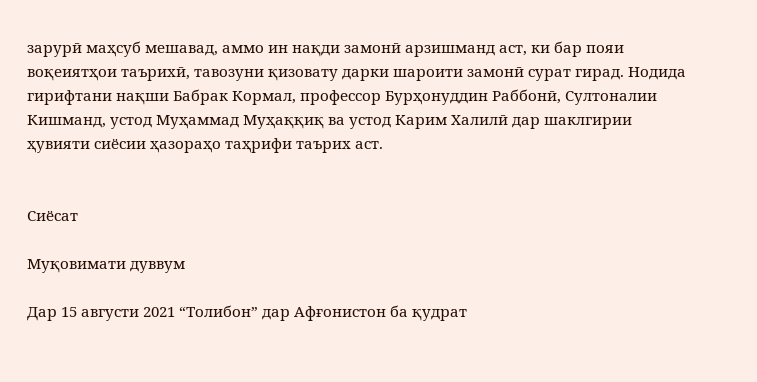зарурӣ маҳсуб мешавад, аммо ин нақди замонӣ арзишманд аст, ки бар пояи воқеиятҳои таърихӣ, тавозуни қизовату дарки шароити замонӣ сурат гирад. Нодида гирифтани нақши Бабрак Кормал, профессор Бурҳонуддин Раббонӣ, Султоналии Кишманд, устод Муҳаммад Муҳаққиқ ва устод Карим Халилӣ дар шаклгирии ҳувияти сиёсии ҳазораҳо таҳрифи таърих аст.


Сиёсат

Муқовимати дуввум

Дар 15 августи 2021 “Толибон” дар Афғонистон ба қудрат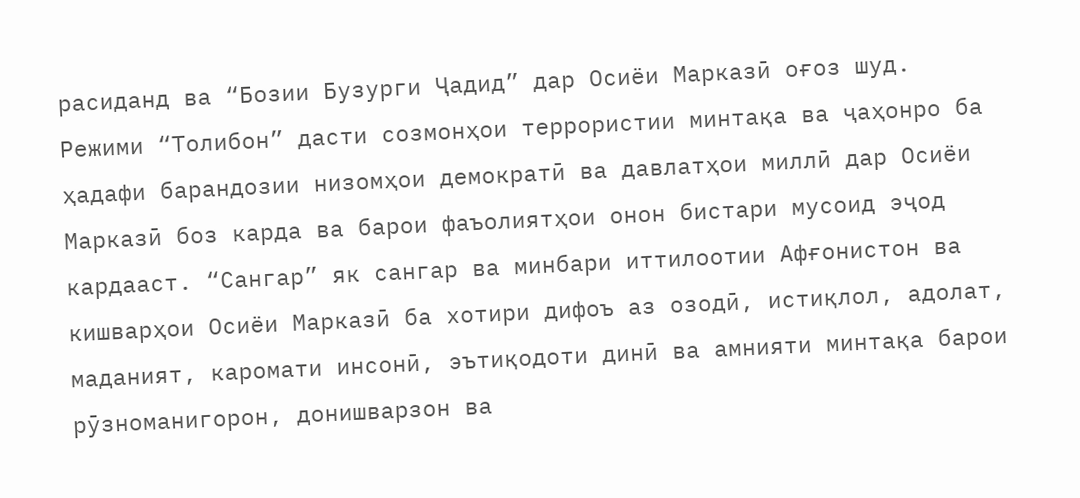расиданд ва “Бозии Бузурги Ҷадид” дар Осиёи Марказӣ оғоз шуд. Режими “Толибон” дасти созмонҳои террористии минтақа ва ҷаҳонро ба ҳадафи барандозии низомҳои демократӣ ва давлатҳои миллӣ дар Осиёи Марказӣ боз карда ва барои фаъолиятҳои онон бистари мусоид эҷод кардааст. “Сангар” як сангар ва минбари иттилоотии Афғонистон ва кишварҳои Осиёи Марказӣ ба хотири дифоъ аз озодӣ, истиқлол, адолат, маданият, каромати инсонӣ, эътиқодоти динӣ ва амнияти минтақа барои рӯзноманигорон, донишварзон ва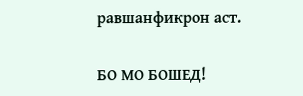равшанфикрон аст.

БО МО БОШЕД!